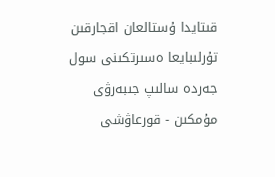قىتايدا ۇستالعان اقجارقىن تۇرلىبايعا ەسىرتكىنى سول جەردە سالىپ جىبەرۋى مۇمكىن - قورعاۋشى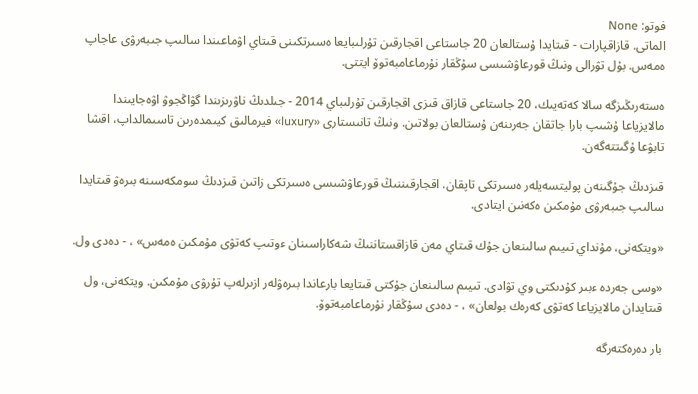فوتو: None
الماتى. قازاقپارات - قىتايدا ۇستالعان 20 جاستاعى اقجارقىن تۇرلىبايعا ەسىرتكىنى قىتاي اۋماعىندا سالىپ جىبەرۋى عاجاپ ەمەس. بۇل تۋرالى ونىڭ قورعاۋشىسى سۇڭقار نۇرماعامبەتوۆ ايتتى.

ەستەرىڭىزگە سالا كەتەيىك، 20 جاستاعى قازاق قىزى اقجارقىن تۇرلىباي 2014 - جىلدىڭ ناۋرىزىندا گۋاڭجوۋ اۋەجايىندا مالايزياعا ۇشىپ بارا جاتقان جەرىنەن ۇستالعان بولاتىن. ونىڭ تانىستارى «luxury» فيرمالىق كيىمدەرىن تاسىمالداپ، اقشا تابۋعا ۇگىتتەگەن.

قىزدىڭ جۇگىنەن پوليتسەيلەر ەسىرتكى تاپقان. اقجارقىننىڭ قورعاۋشىسى ەسىرتكى زاتىن قىزدىڭ سومكەسىنە بىرەۋ قىتايدا سالىپ جىبەرۋى مۇمكىن ەكەنىن ايتادى.

«ويتكەنى، مۇنداي تىيىم سالىنعان جۇك قىتاي مەن قازاقستاننىڭ شەكاراسىنان ءوتىپ كەتۋى مۇمكىن ەمەس» ، - دەدى ول.

«وسى جەردە ءبىر كۇدىكتى وي تۋادى. تىيىم سالىنعان جۇكتى قىتايعا بارعاندا بىرەۋلەر ازىرلەپ تۇرۋى مۇمكىن. ويتكەنى، ول قىتايدان مالايزياعا كەتۋى كەرەك بولعان» ، - دەدى سۇڭقار نۇرماعامبەتوۆ.

بار دەرەكتەرگە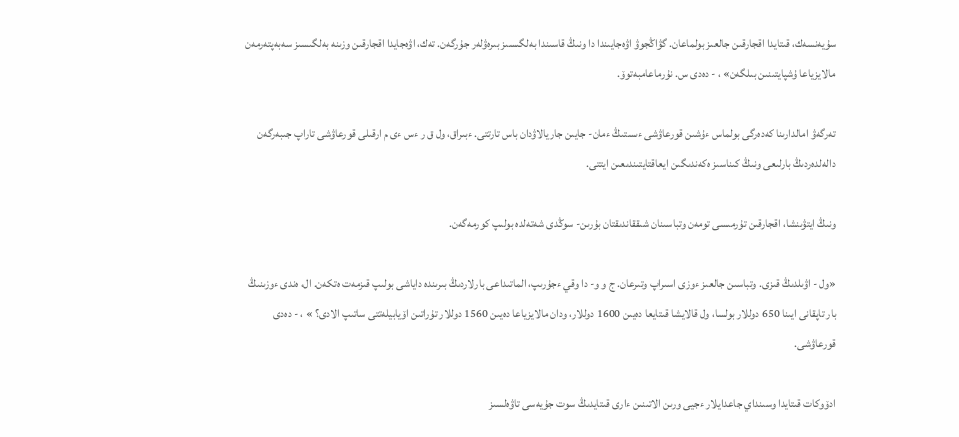سۇيەنسەك، قىتايدا اقجارقىن جالعىز بولماعان. گۋاڭجوۋ اۋەجايىندا دا ونىڭ قاسىندا بەلگىسىز بىرەۋلەر جۇرگەن. تەك، اۋەجايدا اقجارقىن وزىنە بەلگىسىز سەبەپتەرمەن مالايزياعا ۇشپايتىنىن بىلگەن» ، - دەدى س. نۇرماعامبەتوۆ.

تەرگەۋ امالدارىنا كەدەرگى بولماس ءۇشىن قورعاۋشى ءىستىڭ ءمان- جايىن جاريالاۋدان باس تارتتى. ءبىراق، ول ق ر ءس ءى م ارقىلى قورعاۋشى تاراپ جىبەرگەن دالەلدەردىڭ بارلىعى ونىڭ كىناسىز ەكەندىگىن ايعاقتايتىندىعىن ايتتى.

ونىڭ ايتۋىنشا، اقجارقىن تۇرمىسى تومەن وتباسىنان شىققاندىقتان بۇرىن- سوڭدى شەتەلدە بولىپ كورمەگەن.

«ول - اۋىلدىڭ قىزى. وتباسىن جالعىز ءوزى اسىراپ وتىرعان. ج و و- دا وقي ءجۇرىپ، الماتىداعى بارلاردىڭ بىرىندە داياشى بولىپ قىزمەت ەتكەن. ال، ەندى ءوزىنىڭ بار تاپقانى ايىنا 650 دوللار بولسا، ول قالايشا قىتايعا دەيىن 1600 دوللار، ودان مالايزياعا دەيىن 1560 دوللار تۇراتىن اۆيابيلەتتى ساتىپ الادى؟ » ، - دەدى قورعاۋشى.

ادۆوكات قىتايدا وسىنداي جاعدايلار ءجيى ورىن الاتىنىن ءارى قىتايدىڭ سوت جۇيەسى تاۋەلسىز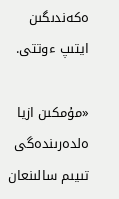ەكەندىگىن ايتىپ ءوتتى.

«مۇمكىن ازيا ەلدەرىندەگى تىيىم سالىنعان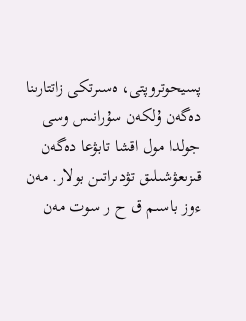پسيحوتروپتى، ەسىرتكى زاتتارىنا دەگەن ۇلكەن سۇرانىس وسى جولدا مول اقشا تابۋعا دەگەن قىزىعۋشىلىق تۋدىراتىن بولار. مەن ءوز باسىم ق ح ر سوت مەن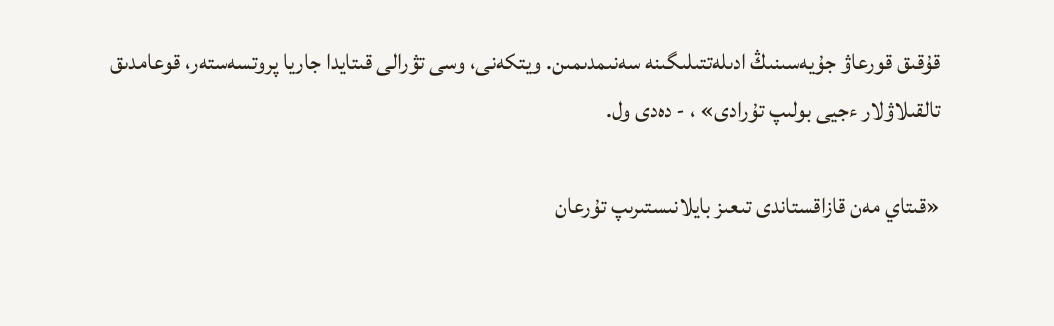قۇقىق قورعاۋ جۇيەسىنىڭ ادىلەتتىلىگىنە سەنىمدىمىن. ويتكەنى، وسى تۋرالى قىتايدا جاريا پروتسەستەر، قوعامدىق تالقىلاۋلار ءجيى بولىپ تۇرادى» ، - دەدى ول.

«قىتاي مەن قازاقستاندى تىعىز بايلانىستىرىپ تۇرعان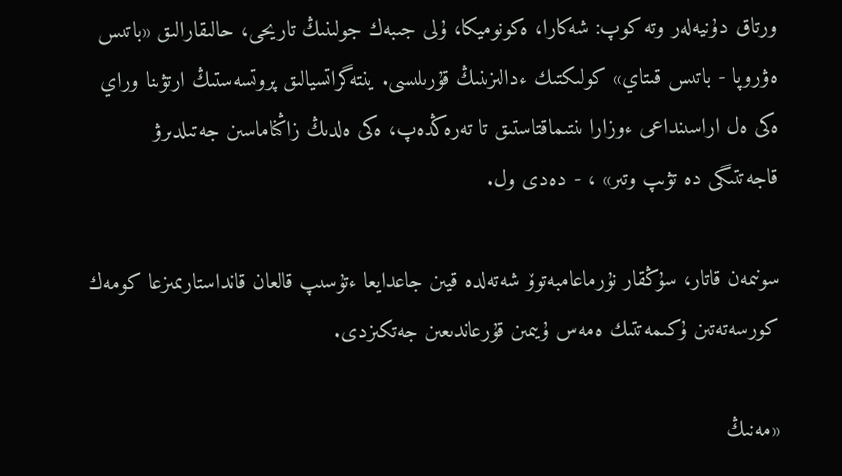ورتاق دۇنيەلەر وتە كوپ: شەكارا، ەكونوميكا، ۇلى جىبەك جولىنىڭ تاريحى، حالىقارالىق «باتىس ەۋروپا - باتىس قىتاي» كولىكتىك ءدالىزىنىڭ قۇرىلىسى. ينتەگراتسيالىق پروتسەستىڭ ارتۋىنا وراي ەكى ەل اراسىنداعى ءوزارا ىنتىماقتاستىق تا تەرەڭدەپ، ەكى ەلدىڭ زاڭناماسىن جەتىلدىرۋ قاجەتتىگى دە تۋىپ وتىر» ، - دەدى ول.

سونىمەن قاتار، سۇڭقار نۇرماعامبەتوۆ شەتەلدە قيىن جاعدايعا ءتۇسىپ قالعان قانداستارىمىزعا كومەك كورسەتەتىن ۇكىمەتتىك ەمەس ۇيىمىن قۇرعاندىعىن جەتكىزدى.

«مەنىڭ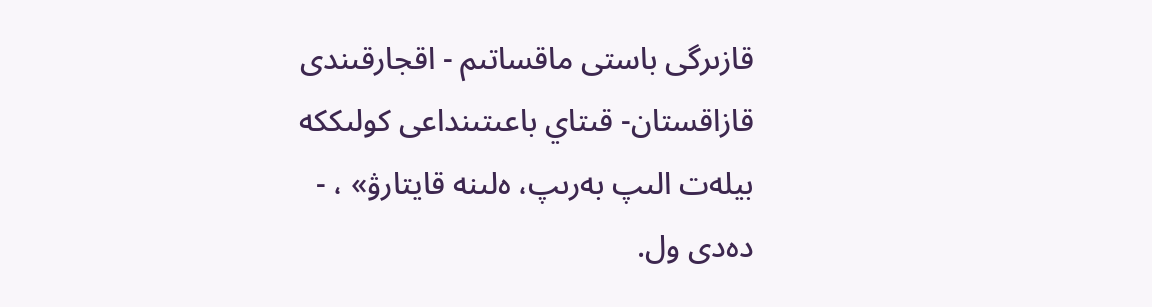قازىرگى باستى ماقساتىم - اقجارقىندى قازاقستان- قىتاي باعىتىنداعى كولىككە بيلەت الىپ بەرىپ، ەلىنە قايتارۋ» ، - دەدى ول.